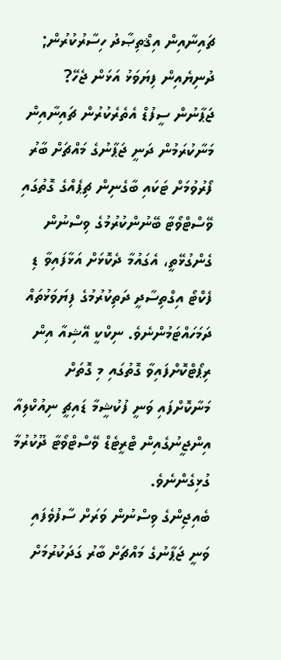ޗައިނާއިން އިޤްތިޞާދު ހިސާރުކުރުން; ދުނިޔެއިން ފިޔަވަޅު އަޅަން ޖެހޭ?
ޖަޕާނުން ސީފުޑް އެތެރެކުރުން ޗައިނާއިން މަނާކުރަމުން ދަނީ ޖަޕާނުގެ މައްޗަށް ބާރު ފޯރުވުމަށް ޓަކައި ބާގެނިން ޗިޕެއްގެ ގޮތުގައި ވޭސްޓްވޯޓާ ބޭނުންކުރުމުގެ ވިސްނުން ގެންގުޅޭތީ، އެގައުމާ ދެކޮޅަށް އަޅާފައިވާ ޑި ފެކްޓޯ އިގްތިސާދީ ދަތިކުރުމުގެ ފިޔަވަޅުތައް ދަމަހައްޓަމުންނެވެ. ނިކްކީ އޭޝިއާ އިން ރިޕޯޓްކޮށްފައިވާ ގޮތުގައި މި ގޮތަށް މަނާކޮށްފައި ވަނީ ފުކުޝީމާ ޑައިޗީ ނިއުކްލިއާ އިންޖީނުގެއިން ޓްރީޓެޑް ވޭސްޓްވޯޓާ ދޫކުރުމާ ގުޅިގެންނެވެ.
ބެއިޖިންގެ ވިސްނުން ވަރަށް ސާފުވެފައި ވަނީ ޖަޕާނުގެ މައްޗަށް ބާރު ގަދަކުރުމަށް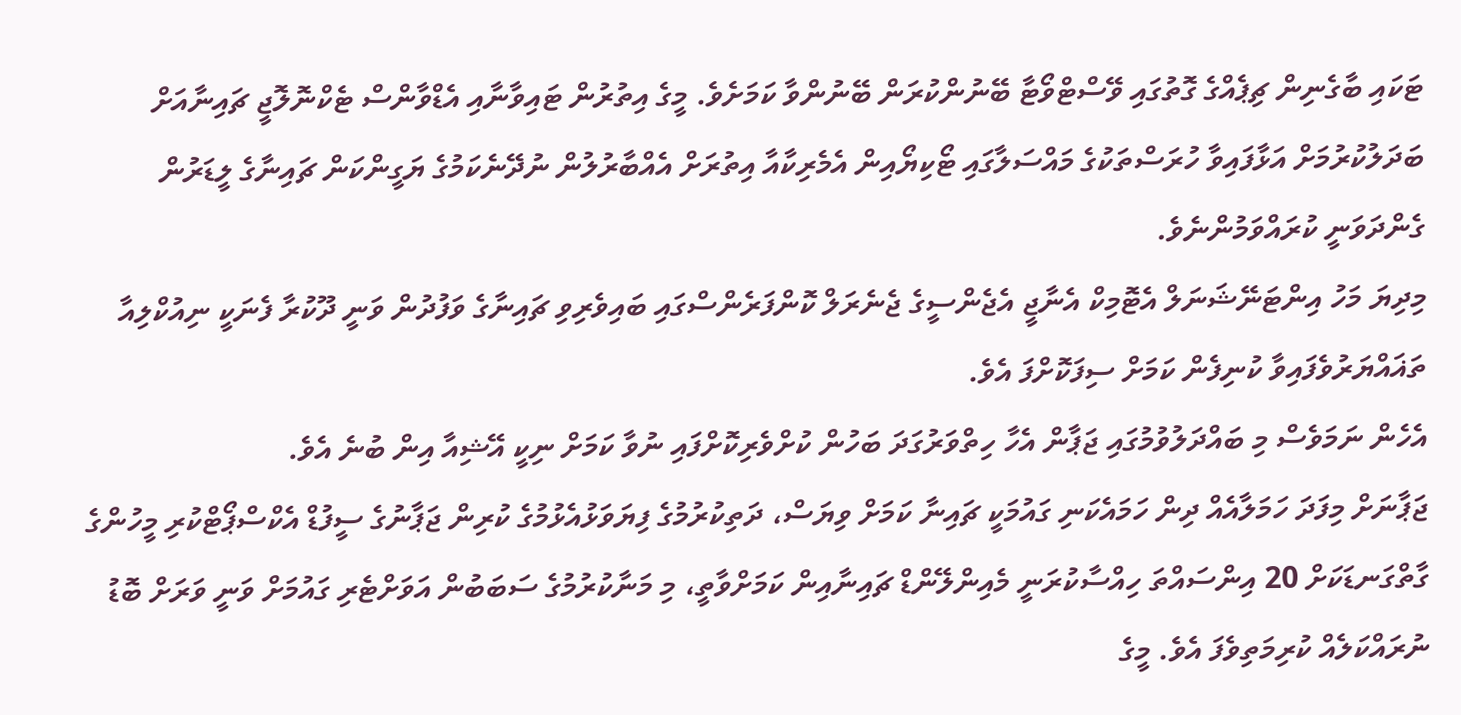ޓަކައި ބާގެނިން ޗިޕެއްގެ ގޮތުގައި ވޭސްޓްވޯޓާ ބޭނުންކުރަން ބޭނުންވާ ކަމަށެވެ. މީގެ އިތުރުން ޓައިވާނާއި އެޑްވާންސް ޓެކްނޮލޮޖީ ޗައިނާއަށް ބަދަލުކުރުމަށް އަޅާފައިވާ ހުރަސްތަކުގެ މައްސަލާގައި ޓޯކިޔޯއިން އެމެރިކާއާ އިތުރަށް އެއްބާރުލުން ނުދޭނެކަމުގެ ޔަގީންކަން ޗައިނާގެ ލީޑަރުން ގެންދަވަނީ ކުރައްވަމުންނެވެ.
މިދިޔަ މަހު އިންޓަނޭޝަނަލް އެޓޮމިކް އެނާޖީ އެޖެންސީގެ ޖެނެރަލް ކޮންފަރެންސްގައި ބައިވެރިވި ޗައިނާގެ ވަފުދުން ވަނީ ދޫކުރާ ފެނަކީ ނިއުކްލިއާ ތަޣައްޔަރުވެފައިވާ ކުނިފެން ކަމަށް ސިފަކޮށްފަ އެވެ.
އެހެން ނަމަވެސް މި ބައްދަލުވުމުގައި ޖަޕާން އެހާ ހިތްވަރުގަދަ ބަހުން ކުށްވެރިކޮށްފައި ނުވާ ކަމަށް ނިކީ އޭޝިއާ އިން ބުނެ އެވެ.
ޖަޕާނަށް މިފަދަ ހަމަލާއެއް ދިން ހަމައެކަނި ގައުމަކީ ޗައިނާ ކަމަށް ވިޔަސް، ދަތިކުރުމުގެ ފިޔަވަޅުއެޅުމުގެ ކުރިން ޖަޕާނުގެ ސީފުޑް އެކްސްޕޯޓްކުރި މީހުންގެ ގާތްގަނޑަކަށް 20 އިންސައްތަ ހިއްސާކުރަނީ މެއިންލޭންޑް ޗައިނާއިން ކަމަށްވާތީ، މި މަނާކުރުމުގެ ސަބަބުން އަވަށްޓެރި ގައުމަށް ވަނީ ވަރަށް ބޮޑު ނުރައްކަލެއް ކުރިމަތިވެފަ އެވެ. މީގެ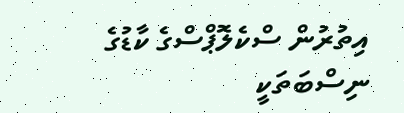އިތުރުން ސްކެލޮޕްސްގެ ކާޑުގެ ނިސްބަތަކީ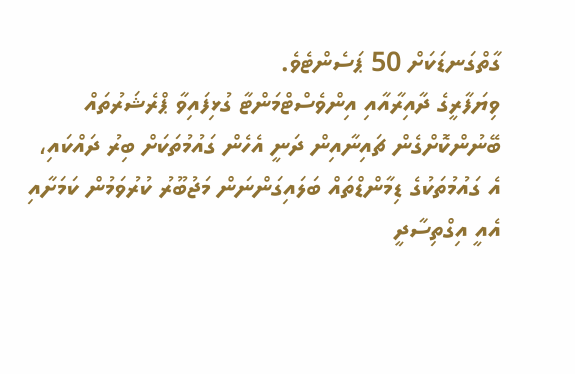ގާތްގަނޑަކަށް 50 ޕަސެންޓެވެ.
ވިޔަފާރީގެ ދާއިރާއާއި އިންވެސްޓްމަންޓާ ގުޅިފައިވާ ޕްރެޝަރުތައް ބޭނުންކޮށްގެން ޗައިނާއިން ދަނީ އެހެން ގައުމުތަކަށް ބިރު ދައްކައި، އެ ގައުމުތަކުގެ ޑިމާންޑްތައް ބަލައިގަންނަން މަޖުބޫރު ކުރުވަމުން ކަމަށާއި އެއީ އިގްތިސާދީ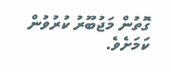ގޮތުން މަޖުބޫރު ކުރުވުން ކަމަށެވެ.